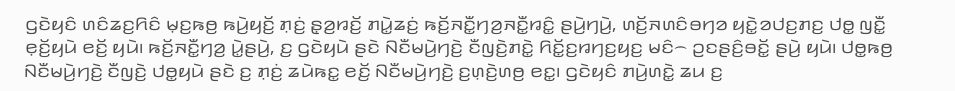ꤞꤢꤧꤟꤢꤨ ꤛꤢꤨꤘꤢ꤬ꤖꤢꤨ ꤗ꤫ꤢ꤬ꤒꤥ꤬ ꤒꤣꤧ꤬ꤟꤢꤩ꤬ ꤊ꤫ꤢꤦ꤬ ꤔ꤫ꤤ꤬ꤙꤢꤩ꤬ ꤊꤣꤧ꤭ꤘꤢꤦ꤬ ꤒꤢꤩ꤬ꤏꤢꤪ꤭ꤚꤤ꤬ꤏꤢꤪ꤭ꤙꤢꤨ꤭ ꤔꤣꤧ꤬ꤚꤣꤧ꤬, ꤛꤢꤩ꤬ꤏꤛꤢꤨꤋꤚꤤ ꤟꤢꤧ꤭ꤤꤓꤢ꤬ꤊꤢ꤬ ꤓꤥ꤭ ꤜꤢꤪ꤭ ꤕ꤫ꤢꤩ꤬ꤟꤣꤧ ꤕꤢꤩ꤬ ꤟꤣꤧ꤯ ꤒꤢꤩ꤬ꤏꤢꤪ꤭ꤚꤤ꤬ ꤣꤧ꤭ꤔꤣꤧ꤬, ꤢ꤬ ꤞꤢꤧꤟꤣꤧ ꤔꤢꤧ ꤡꤢꤪꤗꤣꤧ꤬ꤚꤢꤧ꤬ ꤢꤪꤜꤢꤧ꤬ꤊꤢꤧ꤭ ꤖꤢꤩ꤭ꤢ꤬ꤙꤚꤢ꤬ꤟꤢ꤬ ꤗꤢꤨ꤮ ꤑꤢꤔꤢꤨ꤬ꤋꤢꤩ꤭ ꤔꤣꤧ꤬ ꤟꤣꤧ꤯ ꤓꤥ꤭ꤒꤥ꤬ ꤡꤢꤪꤗꤣꤧ꤬ꤚꤢꤧ꤬ ꤢꤪꤜꤢꤧ꤬ ꤓꤥ꤭ꤟꤣꤧ ꤔꤢꤧ ꤢ꤬ ꤊ꤫ꤢꤦ꤬ ꤘꤣꤧꤒꤢ꤭ ꤕꤢꤩ꤬ ꤡꤢꤪꤗꤣꤧ꤬ꤚꤢꤧ꤬ ꤢ꤬ꤛ꤫ꤢꤧ꤬ꤛꤥ꤬ ꤕꤢ꤭꤯ ꤞꤢꤧꤟꤢꤨ ꤊꤣꤧ꤬ꤛꤢꤧ꤭ ꤘꤣ ꤢ꤬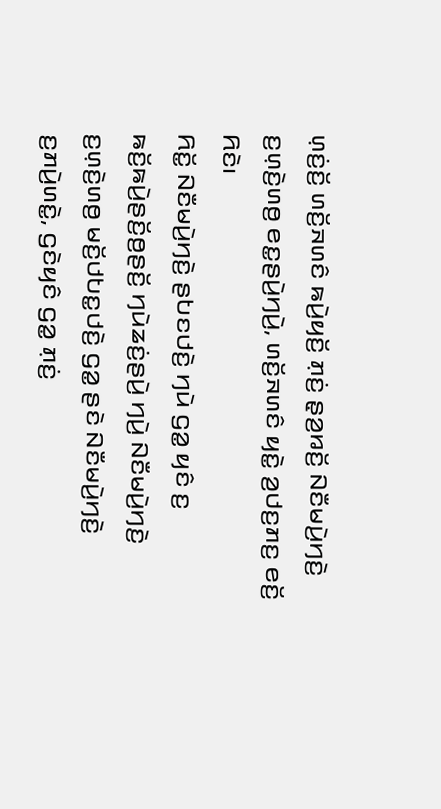ꤛ꤫ꤢꤦ꤬ꤢꤩ꤬ ꤛꤢꤩ꤬ꤏꤛꤢꤨ ꤒꤣꤧ꤬ꤟꤢꤩ꤬ ꤊ꤫ꤢꤦ꤬ ꤔ꤫ꤤ꤬ꤙꤢꤩ꤬ ꤡꤢꤪꤗꤣꤧ꤬ꤚꤢꤧ꤬ ꤢ꤬ꤛ꤫ꤢꤧ꤬ꤛꤥ꤬ ꤕꤢ꤭ꤔꤣꤧ꤬ꤚꤣꤧ꤬, ꤛꤢꤩ꤬ꤏꤛꤢꤨ ꤟꤢꤧ꤭ ꤤ꤬ꤓꤢ꤬ꤊꤢ꤬ ꤕꤢꤩ꤬ ꤖꤢꤧ꤯
ꤖꤢꤩ꤭ ꤡꤢꤪꤗꤣꤧ꤬ꤚꤢꤧ꤬ ꤔꤝꤢꤓꤢꤧ꤬ ꤚꤣꤧ ꤞꤤ꤭ ꤟꤢꤨ ꤢ꤬ ꤒꤢꤩ꤬ꤒꤣꤧ꤬ꤔꤢꤩ꤬ꤥ꤬ꤔꤢꤩ꤬ ꤚꤣꤧꤘꤢꤦ꤬ꤔꤣꤧ꤬ ꤚꤣꤧ꤬ ꤡꤢꤪꤗꤣꤧ꤬ꤚꤢꤧ꤬ ꤢ꤬ꤛ꤫ꤢꤧ꤬ꤛꤥ꤬ ꤗꤢꤩ꤬ꤓꤝꤢ꤭ꤓꤢꤧ꤬ ꤞꤤ꤭ ꤔꤢꤧ ꤡꤢꤪꤗꤣꤧ꤬ꤚꤢꤧ꤬ ꤢ꤬ꤊꤣꤧ꤬ꤛꤢꤧ꤭, ꤞꤢꤧꤟꤢꤨ ꤞꤤ꤭ ꤊ꤫ꤢꤦ꤬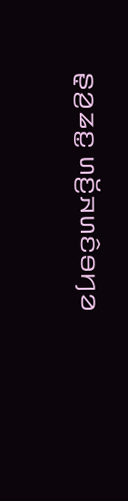ꤔ꤫ꤤ꤬ꤘꤢ꤭ ꤛꤢꤩ꤬ꤏꤛꤢꤨꤋꤚꤤ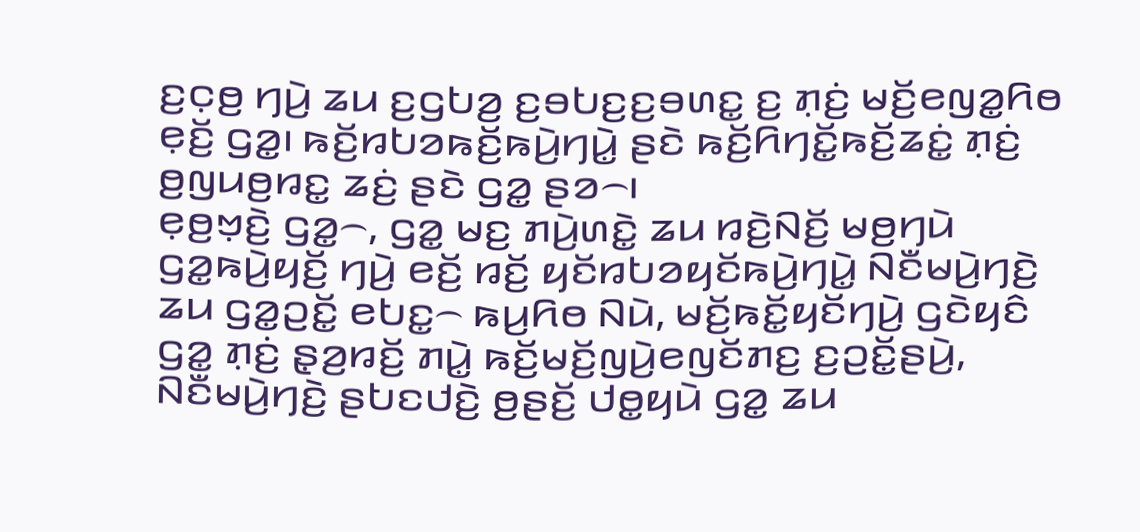ꤢ꤬ꤍ꤫ꤥ꤬ ꤚꤣꤧ꤬ ꤘꤣ ꤢ꤬ꤞꤝꤤ꤬ ꤢ꤬ꤋꤝꤢ꤬ꤢ꤬ꤋꤛꤢ꤭ ꤢ꤬ ꤊ꤫ꤢꤦ꤬ ꤗꤢꤩ꤬ꤕꤜꤤ꤭ꤖꤥ ꤕ꤫ꤢꤩ꤬ ꤞꤤ꤭꤯ ꤒꤢꤩ꤬ꤙꤝꤤꤒꤢꤩ꤬ꤒꤣꤧ꤬ꤚꤣꤧ꤭ ꤔꤢꤧ ꤒꤢꤩ꤬ꤖꤚꤢꤩ꤭ꤒꤢꤩ꤬ꤘꤢꤦ꤭ ꤊ꤫ꤢꤦ꤬ ꤥ꤬ꤜꤣꤥ꤬ꤙꤢ꤭ ꤘꤢꤦ꤬ ꤔꤢꤧ ꤞꤤ꤭ ꤔꤤ꤮꤯
ꤕ꤫ꤥ꤬ꤠ꤫ꤢꤧ꤬ ꤞꤤ꤭꤮, ꤞꤤ꤭ ꤗꤢ꤬ ꤊꤣꤧ꤬ꤛꤢꤧ꤭ ꤘꤣ ꤙꤢꤧ꤬ꤡꤢꤩ꤬ ꤗꤥ꤬ꤚꤣꤧ ꤞꤤ꤭ꤒꤣꤧ꤬ꤟꤢꤩ꤬ ꤚꤣꤧ꤬ ꤕꤢꤩ꤬ ꤙꤢꤩ꤬ ꤟꤢꤩꤙꤝꤤꤟꤢꤩꤒꤣꤧ꤬ꤚꤣꤧ꤭ ꤡꤢꤪꤗꤣꤧ꤬ꤚꤢꤧ꤬ ꤘꤣ ꤞꤤ꤭ꤑꤢꤩ꤭ ꤕꤝꤢ꤭꤮ ꤒꤣ꤬ꤖꤥ ꤡꤣꤧ, ꤗꤢꤩ꤬ꤒꤢꤩ꤭ꤟꤢꤩꤚꤣꤧ꤬ ꤞꤢꤧꤟꤢꤨ ꤞꤤ꤭ ꤊ꤫ꤢꤦ꤬ ꤔ꤫ꤤ꤬ꤙꤢꤩ꤬ ꤊꤣꤧ꤭ ꤒꤢꤩ꤬ꤗꤢꤩ꤬ꤜꤣꤧ꤬ꤕꤜꤢꤩꤊꤢ꤬ ꤢ꤬ꤑꤢꤩ꤭ꤔꤣꤧ꤬, ꤡꤢꤪꤗꤣꤧ꤬ꤚꤢꤧ꤬ ꤔꤝꤢꤓꤢꤧ꤬ ꤥ꤬ꤔꤢꤩ꤬ ꤓꤥ꤭ꤟꤣꤧ ꤞꤤ꤭ ꤘꤣ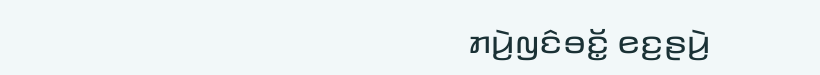ꤊꤣꤧ꤬ꤜꤢꤨꤋꤢꤩ꤭ ꤕꤢ꤬ꤔꤣꤧ꤬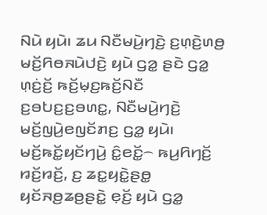ꤡꤣꤧ ꤟꤣꤧ꤯ ꤘꤣ ꤡꤢꤪꤗꤣꤧ꤬ꤚꤢꤧ꤬ ꤢ꤬ꤛ꤫ꤢꤧ꤬ꤛꤥ꤬ ꤗꤢꤩ꤬ꤖꤥꤏꤣꤧꤓꤢꤧ꤬ ꤟꤣꤧ ꤞꤤ꤭ ꤔꤢꤧ ꤞꤤ꤭ ꤛ꤫ꤢꤦ꤬ꤢꤩ꤬ ꤒꤢꤩ꤬ꤗ꤫ꤢ꤬ꤒꤢꤩ꤬ꤡꤢꤪ ꤢ꤬ꤋꤝꤢ꤬ꤢ꤬ꤋꤛꤢ꤭, ꤡꤢꤪꤗꤣꤧ꤬ꤚꤢꤧ꤬ ꤗꤢꤩ꤬ꤜꤣꤧ꤬ꤕꤜꤢꤩꤊꤢ꤬ ꤞꤤ꤭ ꤟꤣꤧ꤯
ꤗꤢꤩ꤬ꤒꤢꤩ꤭ꤟꤢꤩꤚꤣꤧ꤬ ꤢꤨ꤭ꤕꤢꤩ꤭꤮ ꤒꤣ꤬ꤖꤚꤢꤩ꤬ ꤙꤢꤩ꤬ꤙꤢꤩ꤬, ꤢ꤬ ꤘꤢ꤭ꤟꤢꤧ꤭ꤔꤥ꤭ ꤟꤢꤩꤏꤥ꤬ꤘꤥ꤬ꤔꤢꤧ꤭ ꤕ꤫ꤢꤩ꤬ ꤟꤣꤧ ꤞꤤ꤭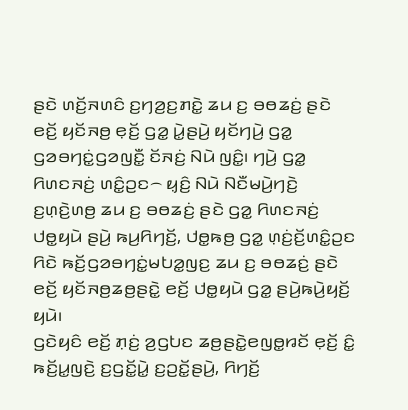ꤔꤢꤧ ꤛꤢꤩ꤬ꤏꤛꤢꤨ ꤢ꤬ꤚꤤ꤬ꤢ꤬ꤊꤢꤧ꤭ ꤘꤣ ꤢ꤬ ꤋꤥꤘꤢꤦ꤬ ꤔꤢꤧ ꤕꤢꤩ꤬ ꤟꤢꤩꤏꤥ꤬ ꤕ꤫ꤢꤩ꤬ ꤞꤤ꤭ ꤣꤧ꤭ꤔꤣꤧ꤬ ꤟꤢꤩꤚꤣꤧ꤬ ꤞꤤ꤭ ꤞꤤꤋꤚꤢꤦ꤭ꤞꤤꤜꤢꤪ꤭ ꤢꤩꤏꤢꤦ꤬ ꤡꤣꤧ ꤜꤢꤨ꤭꤯ ꤚꤣꤧ꤬ ꤞꤤ꤭ ꤖꤛꤢꤏꤢꤦ꤬ ꤛꤢꤨ꤭ꤑꤢ꤮ ꤟ꤫ꤢꤨ꤬ ꤡꤣꤧ ꤡꤢꤪꤗꤣꤧ꤬ꤚꤢꤧ꤬ ꤢ꤬ꤛ꤫ꤢꤧ꤬ꤛꤥ꤬ ꤘꤣ ꤢ꤬ ꤋꤥꤘꤢꤦ꤬ ꤔꤢꤧ ꤞꤤ꤭ ꤖꤛꤢꤏꤢꤦ꤬ ꤓꤥ꤭ꤟꤣꤧ ꤔꤣꤧ꤬ ꤒꤣ꤬ꤖꤚꤢꤩ꤬, ꤓꤥ꤭ꤒꤥ꤬ ꤞꤤ꤭ ꤛ꤫ꤢꤦ꤬ꤢꤩ꤬ꤛꤢꤨ꤭ꤑꤢ ꤖꤢꤧ ꤒꤢꤩ꤬ꤞꤤꤋꤚꤢꤦ꤭ꤗꤝꤤ꤭ꤜꤢ꤬ ꤘꤣ ꤢ꤬ ꤋꤥꤘꤢꤦ꤬ ꤔꤢꤧ ꤕꤢꤩ꤬ ꤟꤢꤩꤏꤥ꤬ꤘꤥ꤬ꤔꤢꤧ꤭ ꤕꤢꤩ꤬ ꤓꤥ꤭ꤟꤣꤧ ꤞꤤ꤭ ꤔꤣꤧ꤬ꤒꤣꤧ꤬ꤟꤢꤩ꤬ ꤟꤣꤧ꤯
ꤞꤢꤧꤟꤢꤨ ꤕꤢꤩ꤬ ꤊ꤫ꤢꤦ꤬ ꤤ꤬ꤞꤝꤢ ꤘꤥ꤬ꤔꤢꤧ꤭ꤕꤜꤥ꤭ꤙꤢꤩ ꤕ꤫ꤢꤩ꤬ ꤢꤨ꤭ ꤒꤢꤩ꤬ꤣ꤭ꤜꤢꤧ꤬ ꤢ꤬ꤞꤢꤩ꤭ꤣꤧ꤭ ꤢ꤬ꤑꤢꤩ꤭ꤔꤣꤧ꤬, ꤖꤚꤢꤩ꤬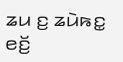ꤘꤣ ꤢ꤬ ꤘꤣꤧꤒꤢ꤭ ꤕꤢꤩ꤬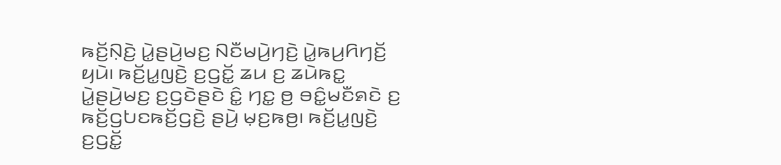ꤒꤢꤩ꤬ꤡ꤫ꤢꤧ꤬ ꤣꤧ꤭ꤔꤣꤧ꤬ꤗꤢ꤬ ꤡꤢꤪꤗꤣꤧ꤬ꤚꤢꤧ꤬ ꤣꤧ꤭ꤒꤣ꤬ꤖꤚꤢꤩ꤬ ꤟꤣꤧ꤯ ꤒꤢꤩ꤬ꤣ꤭ꤜꤢꤧ꤬ ꤢ꤬ꤞꤢꤩ꤭ ꤘꤣ ꤢ꤬ ꤘꤣꤧꤒꤢ꤭ ꤣꤧ꤭ꤔꤣꤧ꤬ꤗꤢ꤬ ꤢ꤬ꤞꤢꤧꤔꤢꤧ ꤢꤨ꤭ ꤚꤢ꤭ ꤥ꤬ ꤋꤢꤨ꤭ꤗꤢꤪꤎꤢꤧ ꤢ꤬ ꤒꤢꤩ꤬ꤞꤝꤢꤒꤢꤩ꤬ꤞꤢꤧ꤬ ꤔꤣꤧ꤬ ꤗ꤫ꤢ꤬ꤒꤥ꤬꤯ ꤒꤢꤩ꤬ꤣ꤭ꤜꤢꤧ꤬ ꤢ꤬ꤞꤢꤩ꤭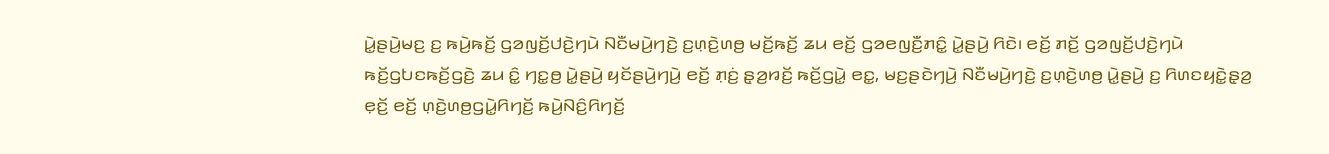ꤣꤧ꤭ꤔꤣꤧ꤬ꤗꤢ꤬ ꤢ꤬ ꤒꤣꤧ꤬ꤒꤢꤩ꤬ ꤞꤤꤜꤢꤩ꤬ꤓꤢꤧ꤬ꤚꤣꤧ ꤡꤢꤪꤗꤣꤧ꤬ꤚꤢꤧ꤬ ꤢ꤬ꤛ꤫ꤢꤧ꤬ꤛꤥ꤬ ꤗꤢꤩ꤬ꤒꤢꤩ꤬ ꤘꤣ ꤕꤢꤩ꤬ ꤞꤤꤕꤜꤢꤪ꤬ꤊꤢꤨ꤭ ꤣꤧ꤭ꤔꤣꤧ꤬ ꤖꤢꤧ꤯ ꤕꤢꤩ꤬ ꤊꤢꤩ꤬ ꤞꤤꤜꤢꤩ꤬ꤓꤢꤧ꤬ꤚꤣꤧ ꤒꤢꤩ꤬ꤞꤝꤢꤒꤢꤩ꤬ꤞꤢꤧ꤬ ꤘꤣ ꤢꤨ꤭ ꤚꤢ꤭ꤥ꤬ ꤣꤧ꤭ꤔꤣꤧ꤬ ꤟꤢꤩꤔꤣꤧ꤬ꤚꤣꤧ꤬ ꤕꤢꤩ꤬ ꤊ꤫ꤢꤦ꤬ ꤔ꤫ꤤ꤬ꤙꤢꤩ꤬ ꤒꤢꤩ꤬ꤞꤣꤧ꤭ ꤕꤢ꤭, ꤗꤢ꤬ꤔꤢꤧꤚꤣꤧ꤬ ꤡꤢꤪꤗꤣꤧ꤬ꤚꤢꤧ꤬ ꤢ꤬ꤛ꤫ꤢꤧ꤬ꤛꤥ꤬ ꤣꤧ꤭ꤔꤣꤧ꤬ ꤢ꤬ ꤖꤛꤢꤟꤢꤧ꤭ꤔ꤫ꤤ꤬ ꤕ꤫ꤢꤩ꤬ ꤕꤢꤩ꤬ ꤛ꤫ꤢꤧ꤬ꤛꤥ꤬ꤞꤣꤧ꤭ꤖꤚꤢꤩ꤬ ꤒꤣꤧ꤬ꤡꤢꤨ꤬ꤖꤚꤢꤩ꤬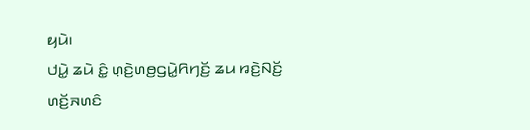ꤟꤣꤧ꤯
ꤓꤣꤧ꤭ ꤘꤣꤧ ꤢꤨ꤭ ꤛ꤫ꤢꤧ꤬ꤛꤥ꤬ꤞꤣꤧ꤭ꤖꤚꤢꤩ꤬ ꤘꤣ ꤙꤢꤧ꤬ꤡꤢꤩ꤬ ꤛꤢꤩ꤬ꤏꤛꤢꤨ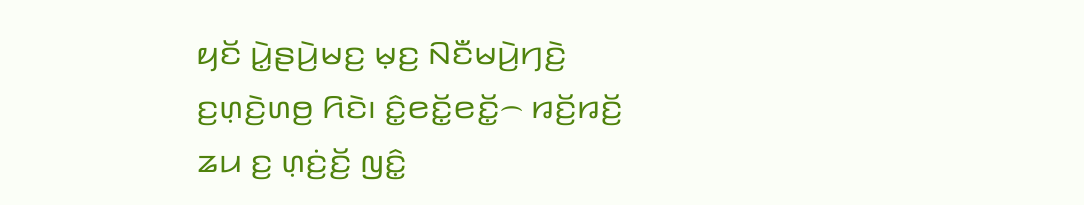ꤟꤢꤩ ꤣꤧ꤭ꤔꤣꤧ꤬ꤗꤢ꤬ ꤗ꤫ꤢ꤬ ꤡꤢꤪꤗꤣꤧ꤬ꤚꤢꤧ꤬ ꤢ꤬ꤛ꤫ꤢꤧ꤬ꤛꤥ꤬ ꤖꤢꤧ꤯ ꤢꤨ꤭ꤕꤢꤩ꤭ꤕꤢꤩ꤭꤮ ꤙꤢꤩ꤬ꤙꤢꤩ꤬ ꤘꤣ ꤢ꤬ ꤛ꤫ꤢꤦ꤬ꤢꤩ꤬ ꤜꤢꤨ꤭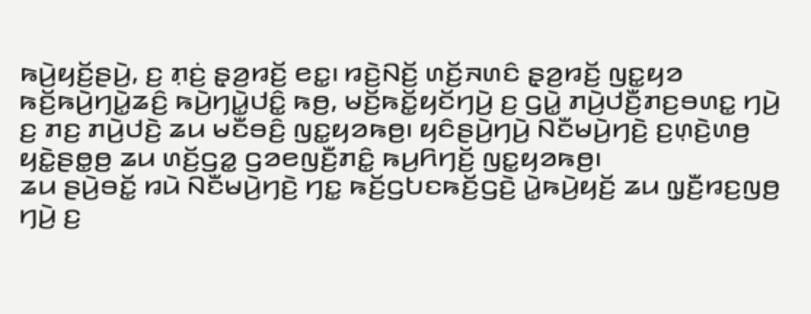ꤒꤣꤧ꤬ꤟꤢꤩ꤬ꤔꤣꤧ꤬, ꤢ꤬ ꤊ꤫ꤢꤦ꤬ ꤔ꤫ꤤ꤬ꤙꤢꤩ꤬ ꤕꤢ꤭꤯ ꤙꤢꤧ꤬ꤡꤢꤩ꤬ ꤛꤢꤩ꤬ꤏꤛꤢꤨ ꤔ꤫ꤤ꤬ꤙꤢꤩ꤬ ꤜꤢ꤭ꤟꤤ ꤒꤢꤩ꤬ꤒꤣꤧ꤬ꤚꤣꤧ꤭ꤘꤢꤨ꤬ ꤒꤣꤧ꤬ꤚꤣꤧ꤭ꤓꤢꤨ꤭ ꤒꤥ꤬, ꤗꤢꤩ꤬ꤒꤢꤩ꤭ꤟꤢꤩꤚꤣꤧ꤬ ꤢ꤬ ꤞꤣꤧ꤭ ꤊꤣꤧ꤬ꤓꤢꤪ꤬ꤊꤢ꤬ꤋꤛꤢ꤭ ꤚꤣꤧ꤬ ꤢ꤬ ꤊꤢ꤬ ꤊꤣꤧ꤬ꤓꤢꤧ꤬ ꤘꤣ ꤗꤢꤪꤋꤢꤨ꤬ ꤜꤢ꤭ꤟꤤꤒꤥ꤬꤯ ꤟꤢꤨꤔꤣꤧ꤬ꤚꤣꤧ꤬ ꤡꤢꤪꤗꤣꤧ꤬ꤚꤢꤧ꤬ ꤢ꤬ꤛ꤫ꤢꤧ꤬ꤛꤥ꤬ ꤟꤢꤧ꤭ꤔꤥ꤭ꤥ꤬ ꤘꤣ ꤛꤢꤩ꤬ꤞꤤ꤭ ꤞꤤꤕꤜꤢꤪ꤬ꤊꤢꤨ꤭ ꤒꤣ꤬ꤖꤚꤢꤩ꤬ ꤜꤢ꤭ꤟꤤꤒꤥ꤬꤯
ꤘꤣ ꤔꤣꤧ꤬ꤋꤢꤩ꤭ ꤙꤣꤧ ꤡꤢꤪꤗꤣꤧ꤬ꤚꤢꤧ꤬ ꤚꤢ꤭ ꤒꤢꤩ꤬ꤞꤝꤢꤒꤢꤩ꤬ꤞꤢꤧ꤬ ꤣꤧ꤭ꤒꤣꤧ꤬ꤟꤢꤩ꤬ ꤘꤣ ꤜ꤫ꤢꤪ꤬ꤙꤢ꤬ꤜꤥ꤬ ꤚꤣꤧ꤬ ꤢ꤬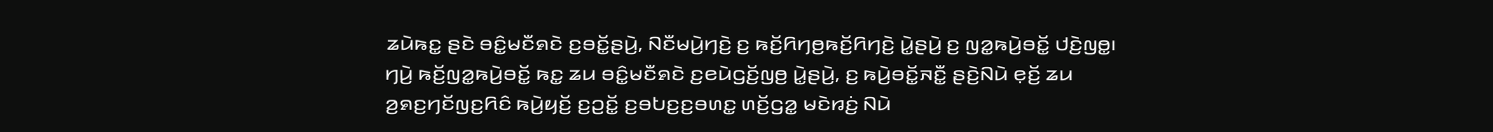ꤘꤣꤧꤒꤢ꤭ ꤔꤢꤧ ꤋꤢꤨ꤭ꤗꤢꤪꤎꤢꤧ ꤢ꤬ꤋꤢꤩ꤭ꤔꤣꤧ꤬, ꤡꤢꤪꤗꤣꤧ꤬ꤚꤢꤧ꤬ ꤢ꤬ ꤒꤢꤩ꤬ꤖꤚꤥ꤬ꤒꤢꤩ꤬ꤖꤚꤢꤧ꤬ ꤣꤧ꤭ꤔꤣꤧ꤬ ꤢ꤬ ꤜꤤ꤭ꤒꤣꤧ꤬ꤋꤢꤩ꤭ ꤓꤢꤧ꤬ꤜꤥ꤭꤯ ꤚꤣꤧ꤬ ꤒꤢꤩ꤬ꤜꤤ꤭ꤒꤣꤧ꤬ꤋꤢꤩ꤭ ꤒꤢ꤭ ꤘꤣ ꤋꤢꤨ꤭ꤗꤢꤪꤎꤢꤧ ꤢ꤬ꤕꤣꤧꤞꤢꤩ꤬ꤜꤥ꤬ ꤣꤧ꤭ꤔꤣꤧ꤬, ꤢ꤬ ꤒꤣꤧ꤬ꤋꤢꤩ꤭ꤏꤢꤪ꤭ ꤔꤢꤧ꤬ꤡꤣꤧ ꤕ꤫ꤢꤩ꤬ ꤘꤣ ꤤ꤬ꤎꤢ꤬ꤚꤢꤩꤜꤢ꤬ꤖꤢꤨ ꤒꤣꤧ꤬ꤟꤢꤩ꤬ ꤢ꤬ꤑꤢꤩ꤭ ꤢ꤬ꤋꤝꤢ꤬ꤢ꤬ꤋꤛꤢ꤭ ꤛꤢꤩ꤬ꤞꤤ꤭ ꤗꤢꤧꤙꤢꤦ꤬ ꤡꤣꤧ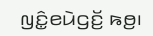ꤜꤢꤨ꤭ꤕꤣꤧꤞꤢꤩ꤬ ꤒꤥ꤬꤯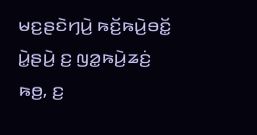ꤗꤢ꤬ꤔꤢꤧꤚꤣꤧ꤬ ꤒꤢꤩ꤬ꤒꤣꤧ꤬ꤋꤢꤩ꤭ ꤣꤧ꤭ꤔꤣꤧ꤬ ꤢ꤬ ꤜꤤ꤭ꤒꤣꤧ꤬ꤘꤢꤦ꤬ ꤒꤥ꤬, ꤢ꤬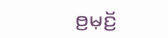ꤥ꤬ꤗ꤫ꤢꤩ꤬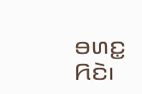ꤋꤛꤢ꤭ ꤖꤢꤧ꤯